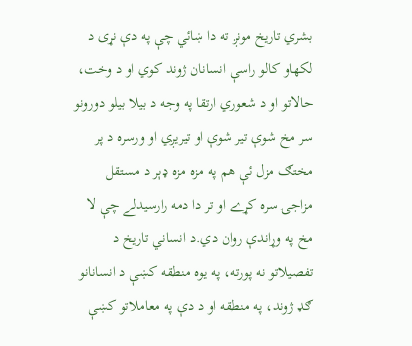بشري تاريخ مونږ ته دا ښائي چې په دې نړی د لکهاو کالو راسې انسانان ژوند کوي او د وخت، حالاتو او د شعوري ارتقا په وجه د بيلا بيلو دورونو سر مخ شوې تير شوې او تيريږي او ورسره د پر مختګ مزل ئې هم په مزه مزه ډېر د مستقل مزاجۍ سره کړے او تر دا دمه رارسيدلے چې لا مخ په وړاندې روان دي.د انساني تاريخ د تفصيلاتو نه پورته، په يوه منطقه کښې د انسانانو ګډ ژوند، په منطقه او د دې په معاملاتو کښې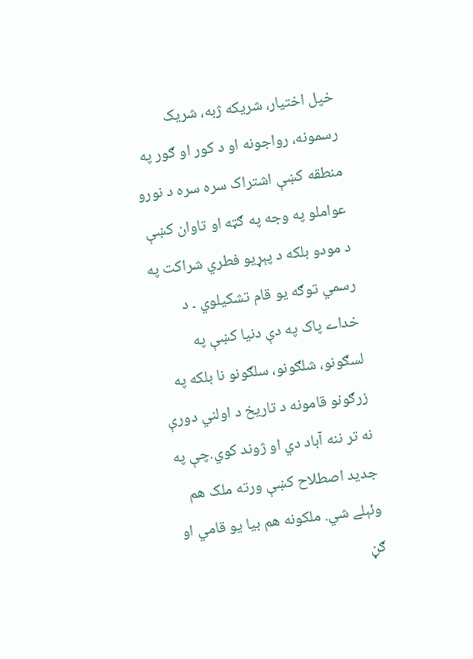خپل اختيار، شريکه ژبه، شريک رسمونه، رواجونه او د کور او ګور په منطقه کښې اشتراک سره سره د نورو عواملو په وجه په ګټه او تاوان کښې د مودو بلکه د پېړيو فطري شراکت په رسمي توګه يو قام تشکيلوي ۔ د خداے پاک په دې دنيا کښې په لسګونو، شلګونو، سلګونو نا بلکه په زرګونو قامونه د تاريخ د اولني دورې نه تر ننه آباد دي او ژوند کوي.چې په جديد اصطلاح کښې ورته ملک هم وئېلے شي. ملکونه هم بيا يو قامي او ګڼ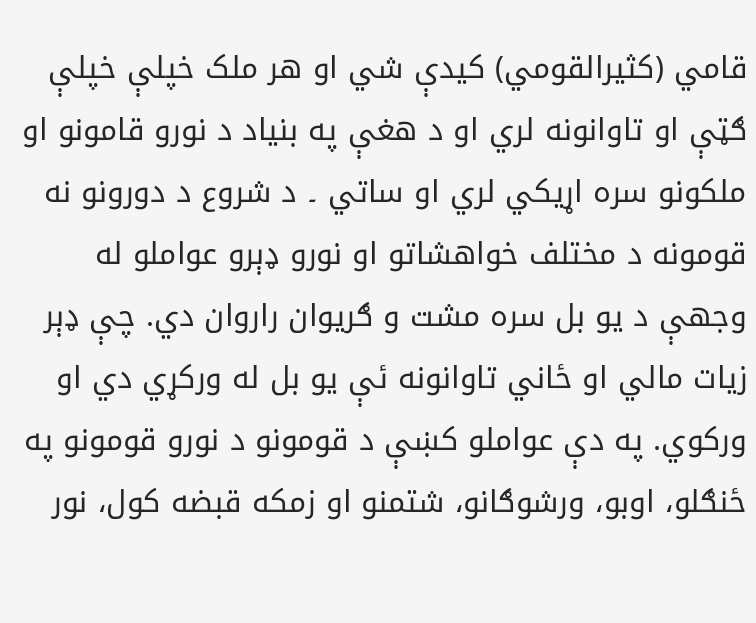قامي (کثيرالقومي) کيدې شي او هر ملک خپلې خپلې ګټې او تاوانونه لري او د هغې په بنياد د نورو قامونو او ملکونو سره اړيکي لري او ساتي ۔ د شروع د دورونو نه قومونه د مختلف خواهشاتو او نورو ډېرو عواملو له وجهې د يو بل سره مشت و ګريوان راروان دي. چې ډېر زيات مالي او ځاني تاوانونه ئې يو بل له ورکړي دي او ورکوي. په دې عواملو کښې د قومونو د نورو قومونو په ځنګلو، اوبو، ورشوګانو، شتمنو او زمکه قبضه کول، نور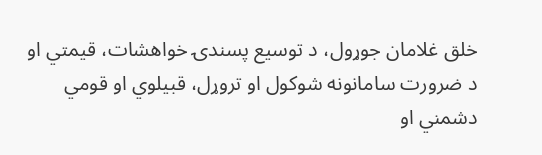خلق غلامان جوړول، د توسيع پسندۍ خواهشات، قيمتي او د ضرورت سامانونه شوکول او تروړل، قبيلوي او قومي دشمني او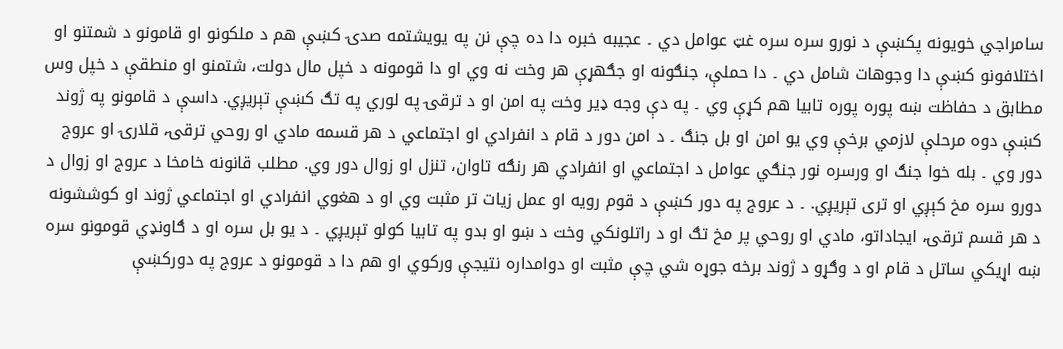سامراجي خويونه پکښې د نورو سره سره غټ عوامل دي ۔ عجيبه خبره دا ده چې نن په يويشتمه صدۍ کښې هم د ملکونو او قامونو د شمتنو او اختلافونو کښې دا وجوهات شامل دي ۔ دا حملې، جنګونه او جګهړې هر وخت نه وي او دا قومونه د خپل مال دولت، شتمنو او منطقې د خپل وس مطابق د حفاظت ښه پوره پوره تابيا هم کړې وي ۔ په دې وجه ډير وخت په امن او د ترقۍ په لوري په تګ کښې تېريږي. داسې د قامونو په ژوند کښې دوه مرحلې لازمي برخې وي يو امن او بل جنګ ۔ د امن دور د قام د انفرادي او اجتماعي د هر قسمه مادي او روحي ترقۍ، قلارۍ او عروج دور وي ۔ بله خوا جنګ او ورسره نور جنګي عوامل د اجتماعي او انفرادي هر رنګه تاوان، تنزل او زوال دور وي. مطلب قانونه خامخا د عروج او زوال د دورو سره مخ کېږي او تری تېريږي. ۔ د عروج په دور کښې د قوم رويه او عمل زيات تر مثبت وي او د هغوي انفرادي او اجتماعي ژوند او کوششونه د هر قسم ترقۍ، ايجاداتو، مادي او روحي پر مخ تګ او د راتلونکي وخت د ښو او بدو په تابيا کولو تېريږي ۔ د يو بل سره او د ګاونډي قومونو سره ښه اړيکي ساتل د قام او د وګړو د ژوند برخه جوړه شي چې مثبت او دوامداره نتيجې ورکوي او هم دا د قومونو د عروج په دورکښې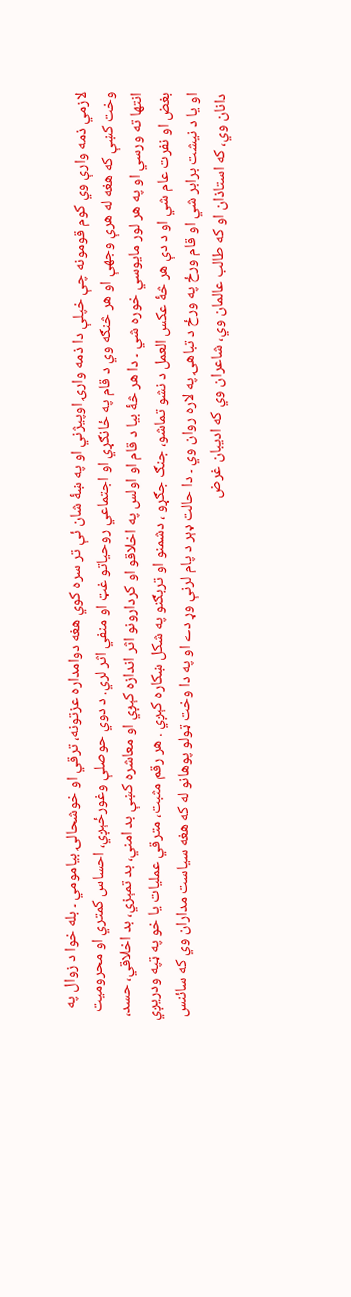لازمي ذمه وارې وي کوم قومونه چې خپلې دا ذمه وارۍ اوپيژني او په ښۀ شان ئې تر سره کوي هغه دوامداره عزتونه، ترقي او خوشحالۍ بيامومي ۔ بله خوا د زوال په وخت کښې که هغه له هرې وجهې او هر څنګه وي د قام په ځانګړي او اجتماعي روحياتو غټ او منفي اثر لري. د دوي حوصلې وغورځېږي، احساس کمتري او محروميت انتها ته ورسي او په هر لور مايوسي خوره شي ۔ دا هر څۀ بيا د قام او اولس په اخلاقو او کردارونو اثر اندازه کېږي او معاشره کښې بد امني، بد تمېزي، بد اخلاقي، حسد، بغض او نفرت عام شي او د دې هر څۀ عکس العمل د نشو تماشو، جنګ جګړو ، دشمنو او تربګنو په شکل ښکاره کېږي . هر رقم مثبت، مترقي عمليات يا خو په ټپه ودريږي او يا د نيشت برابر شي او قام ورځ په ورځ د تباهۍ په لاره روان وي ۔ دا حالت ډېر د پام لرنې وړ دے او په دا وخت ټولو پوهانو له که هغه سياست مداران وي که سائنس دانان وي، که استاذان او که طالب عالمان وي، شاعران وي که اديبان غرض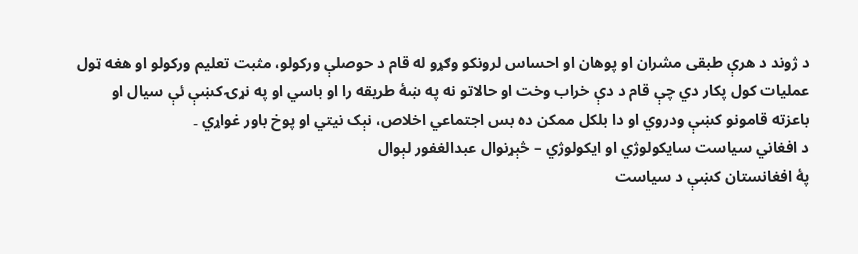د ژوند د هرې طبقی مشران او پوهان او احساس لرونکو وګړو له قام د حوصلې ورکولو، مثبت تعليم ورکولو او هغه ټول عمليات کول پکار دي چې قام د دې خراب وخت او حالاتو نه په ښۀ طريقه را او باسي او په نړۍ کښې ئې سيال او باعزته قامونو کښې ودروي او دا بلکل ممکن ده بس اجتماعي اخلاص، نېک نيتي او پوخ باور غواړي ۔
د افغاني سیاست سایکولوژي او ایکولوژي – څېړنوال عبدالغفور لېوال
پۀ افغانستان کښې د سیاست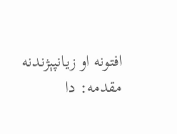افتونه او زیانپېژندنه مقدمه: دا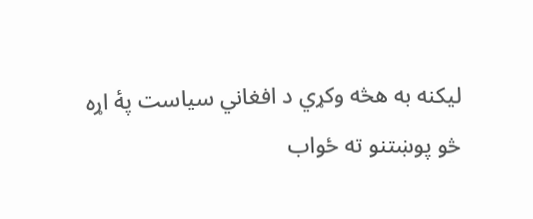لیکنه به هڅه وکړي د افغاني سیاست پۀ اړه څو پوښتنو ته ځواب